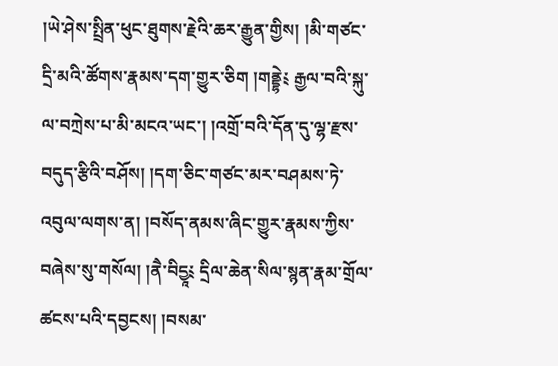།ཡེ་ཤེས་སྤྲིན་ཕུང་ཐུགས་རྗེའི་ཆར་རྒྱུན་གྱིས། །མི་གཙང་དྲི་མའི་ཚོགས་རྣམས་དག་གྱུར་ཅིག །གནྡྷེ༴ རྒྱལ་བའི་སྐུ་ལ་བཀྲེས་པ་མི་མངའ་ཡང་། །འགྲོ་བའི་དོན་དུ་ལྷ་རྫས་བདུད་རྩིའི་བཤོས། །དག་ཅིང་གཙང་མར་བཤམས་ཏེ་འབུལ་ལགས་ན། །བསོད་ནམས་ཞིང་གྱུར་རྣམས་ཀྱིས་བཞེས་སུ་གསོལ། །ནཻ་བིདྱཱ༴ དྲིལ་ཆེན་སིལ་སྙན་རྣམ་གྲོལ་ཚངས་པའི་དབྱངས། །བསམ་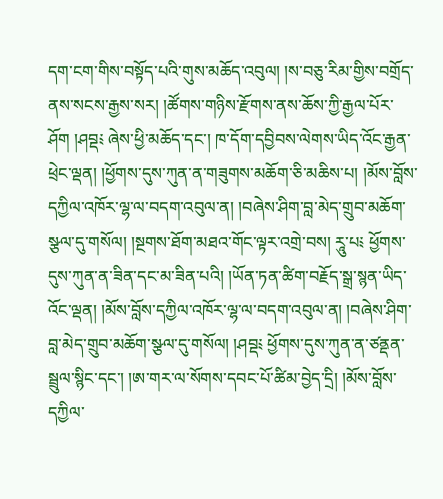དག་ངག་གིས་བསྟོད་པའི་གུས་མཆོད་འབུལ། །ས་བཅུ་རིམ་གྱིས་བགྲོད་ནས་སངས་རྒྱས་སར། །ཚོགས་གཉིས་རྫོགས་ནས་ཆོས་ཀྱི་རྒྱལ་པོར་ཤོག །ཤབྡ༴ ཞེས་ཕྱི་མཆོད་དང་། ཁ་དོག་དབྱིབས་ལེགས་ཡིད་འོང་རྒྱན་ཕྲེང་ལྡན། །ཕྱོགས་དུས་ཀུན་ན་གཟུགས་མཆོག་ཅི་མཆིས་པ། །མོས་བློས་དཀྱིལ་འཁོར་ལྷ་ལ་བདག་འབུལ་ན། །བཞེས་ཤིག་བླ་མེད་གྲུབ་མཆོག་སྩལ་དུ་གསོལ། །སྔགས་ཐོག་མཐའ་གོང་ལྟར་འགྲེ་བས། རཱུ་པ༴ ཕྱོགས་དུས་ཀུན་ན་ཟིན་དང་མ་ཟིན་པའི། །ཡོན་ཏན་ཚིག་བརྗོད་སྒྲ་སྙན་ཡིད་འོང་ལྡན། །མོས་བློས་དཀྱིལ་འཁོར་ལྷ་ལ་བདག་འབུལ་ན། །བཞེས་ཤིག་བླ་མེད་གྲུབ་མཆོག་སྩལ་དུ་གསོལ། །ཤབྡ༴ ཕྱོགས་དུས་ཀུན་ན་ཙནྡན་སྦྲུལ་སྙིང་དང་། །ཨ་གར་ལ་སོགས་དབང་པོ་ཚིམ་བྱེད་དྲི། །མོས་བློས་དཀྱིལ་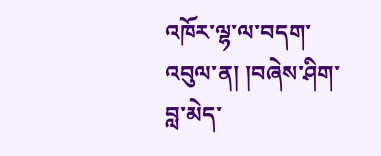འཁོར་ལྷ་ལ་བདག་འབུལ་ན། །བཞེས་ཤིག་བླ་མེད་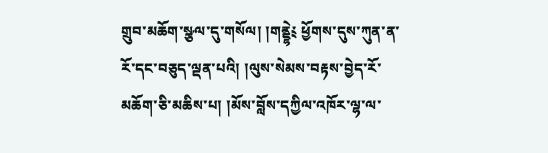གྲུབ་མཆོག་སྩལ་དུ་གསོལ། །གནྡྷེ༴ ཕྱོགས་དུས་ཀུན་ན་རོ་དང་བཅུད་ལྡན་པའི། །ལུས་སེམས་བརྟས་བྱེད་རོ་མཆོག་ཅི་མཆིས་པ། །མོས་བློས་དཀྱིལ་འཁོར་ལྷ་ལ་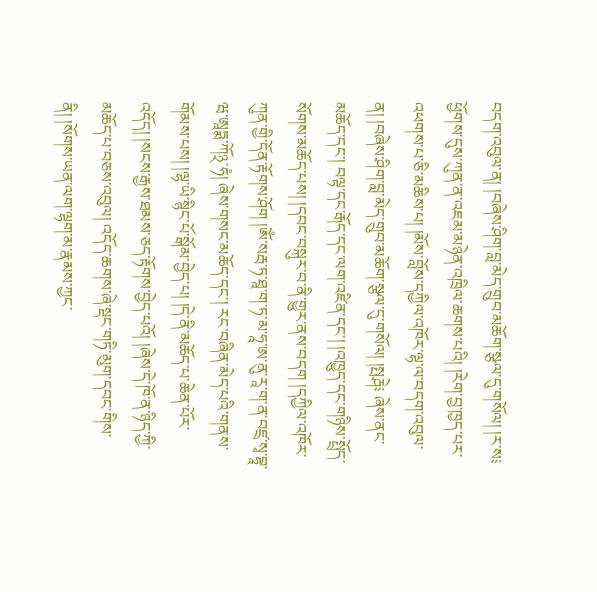བདག་འབུལ་ན། །བཞེས་ཤིག་བླ་མེད་གྲུབ་མཆོག་སྩལ་དུ་གསོལ། །ར་ས༴ ཕྱོགས་དུས་ཀུན་ན་འཇམ་མཉེན་འཁྲིལ་ཆགས་པའི། །རེག་བྱ་ཁྱད་པར་འཕགས་པ་ཅི་མཆིས་པ། །མོས་བློས་དཀྱིལ་འཁོར་ལྷ་ལ་བདག་འབུལ་ན། །བཞེས་ཤིག་བླ་མེད་གྲུབ་མཆོག་སྩལ་དུ་གསོལ། །སྤརྴེ༴ ཞེས་ནང་མཆོད་དང་། བལྟ་དང་རྒོད་དང་ལག་འཛིན་དང་། །འཁྱུད་དང་གཉིས་སྤྲོད་སོགས་མཆོད་པས། །དབང་བསྐུར་བ་ནི་གྱུར་ནས་བདག །དཀྱིལ་འཁོར་ཀུན་གྱི་དོན་རྟོགས་ཤོག །ཨོཾ་སརྦ་ཏ་ཐཱ་ག་ཏ་མ་ཧཱ་ཨ་ནུ་རཱ་ག་ན་བཛྲ་སྭ་བྷཱ་ཝ་ཨཱཏྨ་ཀོ྅་ཧཾ། ཞེས་གསང་མཆོད་དང་། རང་བཞིན་མེད་པའི་གནས་གོམས་པས། །ལྷ་ཡི་སྙིང་པོ་སྒོམ་བྱེད་པ། །དེ་ནི་མཆོད་པ་ཆེན་པོར་འདོད། །སངས་རྒྱས་ཐམས་ཅད་རྟོགས་བྱེད་པའོ། །ཞེས་དེ་ཁོ་ན་ཉིད་ཀྱི་མཆོད་པ་བཅས་འབུལ། འདོད་ཆགས་ཞེ་སྡང་གཏི་མུག་དབང་གིས་ནི། །སོགས་ཡན་ལག་ལྷག་མ་རྣམས་ཀྱང་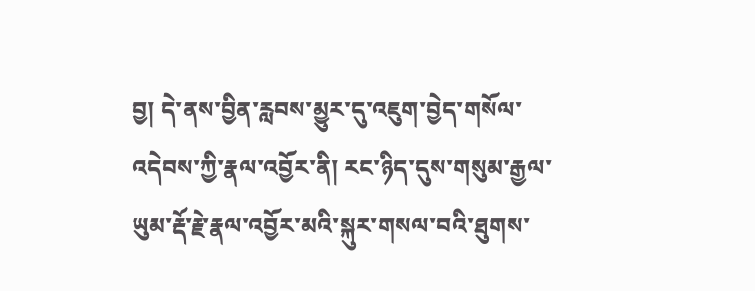བྱ། དེ་ནས་བྱིན་རླབས་མྱུར་དུ་འཇུག་བྱེད་གསོལ་འདེབས་ཀྱི་རྣལ་འབྱོར་ནི། རང་ཉིད་དུས་གསུམ་རྒྱལ་ཡུམ་རྡོ་རྗེ་རྣལ་འབྱོར་མའི་སྐུར་གསལ་བའི་ཐུགས་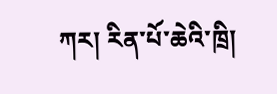ཀར། རིན་པོ་ཆེའི་ཁྲི།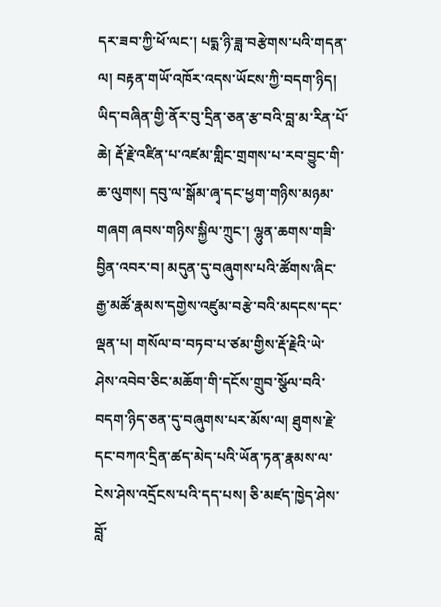དར་ཟབ་ཀྱི་ཕོ་ལང་། པདྨ་ཉི་ཟླ་བརྩེགས་པའི་གདན་ལ། བརྟན་གཡོ་འཁོར་འདས་ཡོངས་ཀྱི་བདག་ཉིད། ཡིད་བཞིན་གྱི་ནོར་བུ་དྲིན་ཅན་རྩ་བའི་བླ་མ་རིན་པོ་ཆེ། རྡོ་རྗེ་འཛིན་པ་འཛམ་གླིང་གྲགས་པ་རབ་བྱུང་གི་ཆ་ལུགས། དབུ་ལ་སྒོམ་ཞྭ་དང་ཕྱག་གཉིས་མཉམ་གཞག ཞབས་གཉིས་སྐྱིལ་ཀྲུང་། ལྷུན་ཆགས་གཟི་བྱིན་འབར་བ། མདུན་དུ་བཞུགས་པའི་ཚོགས་ཞིང་རྒྱ་མཚོ་རྣམས་དགྱེས་འཛུམ་བརྩེ་བའི་མདངས་དང་ལྡན་པ། གསོལ་བ་བཏབ་པ་ཙམ་གྱིས་རྡོ་རྗེའི་ཡེ་ཤེས་འབེབ་ཅིང་མཆོག་གི་དངོས་གྲུབ་སྩོལ་བའི་བདག་ཉིད་ཅན་དུ་བཞུགས་པར་མོས་ལ། ཐུགས་རྗེ་དང་བཀའ་དྲིན་ཚད་མེད་པའི་ཡོན་ཏན་རྣམས་ལ་ངེས་ཤེས་འདྲོངས་པའི་དད་པས། ཅི་མཛད་ཁྱེད་ཤེས་བློ་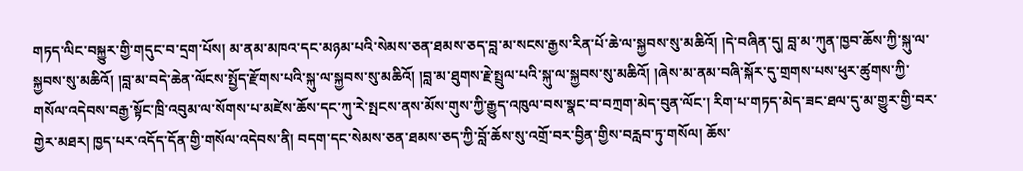གཏད་ལིང་བསྐྱུར་གྱི་གདུང་བ་དྲག་པོས། མ་ནམ་མཁའ་དང་མཉམ་པའི་སེམས་ཅན་ཐམས་ཅད་བླ་མ་སངས་རྒྱས་རིན་པོ་ཆེ་ལ་སྐྱབས་སུ་མཆིའོ། །དེ་བཞིན་དུ། བླ་མ་ཀུན་ཁྱབ་ཆོས་ཀྱི་སྐུ་ལ་སྐྱབས་སུ་མཆིའོ། །བླ་མ་བདེ་ཆེན་ལོངས་སྤྱོད་རྫོགས་པའི་སྐུ་ལ་སྐྱབས་སུ་མཆིའོ། །བླ་མ་ཐུགས་རྗེ་སྤྲུལ་པའི་སྐུ་ལ་སྐྱབས་སུ་མཆིའོ། །ཞེས་མ་ནམ་བཞི་སྐོར་དུ་གྲགས་པས་ཕུར་ཚུགས་ཀྱི་གསོལ་འདེབས་བརྒྱ་སྟོང་ཁྲི་འབུམ་ལ་སོགས་པ་མཛེས་ཆོས་དང་ཀུ་རེ་སྤངས་ནས་མོས་གུས་ཀྱི་རྒྱུད་འཁུལ་བས་སྣང་བ་བཀྲག་མེད་བུན་ལོང་། རིག་པ་གཏད་མེད་ཟང་ཐལ་དུ་མ་གྱུར་གྱི་བར་གྱེར་མཐར། ཁྱད་པར་འདོད་དོན་གྱི་གསོལ་འདེབས་ནི། བདག་དང་སེམས་ཅན་ཐམས་ཅད་ཀྱི་བློ་ཆོས་སུ་འགྲོ་བར་བྱིན་གྱིས་བརླབ་ཏུ་གསོལ། ཆོས་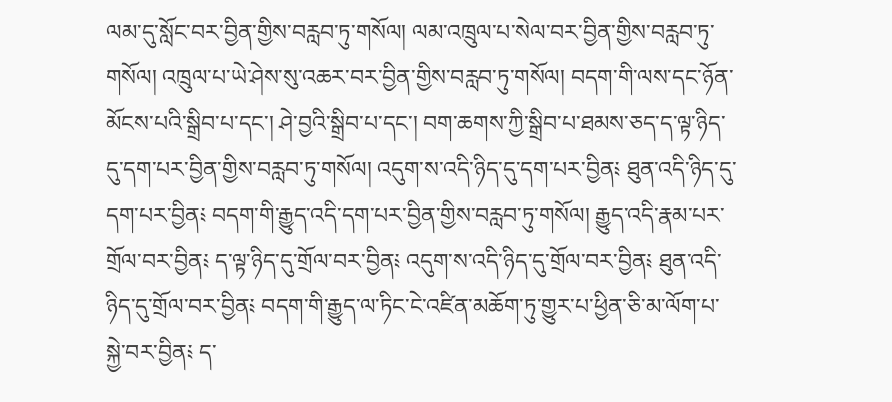ལམ་དུ་སློང་བར་བྱིན་གྱིས་བརླབ་ཏུ་གསོལ། ལམ་འཁྲུལ་པ་སེལ་བར་བྱིན་གྱིས་བརླབ་ཏུ་གསོལ། འཁྲུལ་པ་ཡེ་ཤེས་སུ་འཆར་བར་བྱིན་གྱིས་བརླབ་ཏུ་གསོལ། བདག་གི་ལས་དང་ཉོན་མོངས་པའི་སྒྲིབ་པ་དང་། ཤེ་བྱའི་སྒྲིབ་པ་དང་། བག་ཆགས་ཀྱི་སྒྲིབ་པ་ཐམས་ཅད་ད་ལྟ་ཉིད་དུ་དག་པར་བྱིན་གྱིས་བརླབ་ཏུ་གསོལ། འདུག་ས་འདི་ཉིད་དུ་དག་པར་བྱིན༴ ཐུན་འདི་ཉིད་དུ་དག་པར་བྱིན༴ བདག་གི་རྒྱུད་འདི་དག་པར་བྱིན་གྱིས་བརླབ་ཏུ་གསོལ། རྒྱུད་འདི་རྣམ་པར་གྲོལ་བར་བྱིན༴ ད་ལྟ་ཉིད་དུ་གྲོལ་བར་བྱིན༴ འདུག་ས་འདི་ཉིད་དུ་གྲོལ་བར་བྱིན༴ ཐུན་འདི་ཉིད་དུ་གྲོལ་བར་བྱིན༴ བདག་གི་རྒྱུད་ལ་ཏིང་ངེ་འཛིན་མཆོག་ཏུ་གྱུར་པ་ཕྱིན་ཅི་མ་ལོག་པ་སྐྱེ་བར་བྱིན༴ ད་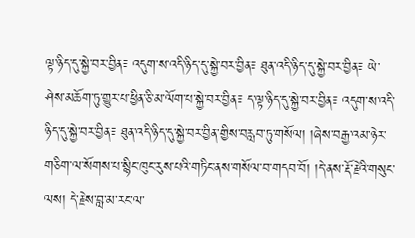ལྟ་ཉིད་དུ་སྐྱེ་བར་བྱིན༴ འདུག་ས་འདི་ཉིད་དུ་སྐྱེ་བར་བྱིན༴ ཐུན་འདི་ཉིད་དུ་སྐྱེ་བར་བྱིན༴ ཡེ་ཤེས་མཆོག་ཏུ་གྱུར་པ་ཕྱིན་ཅི་མ་ལོག་པ་སྐྱེ་བར་བྱིན༴ ད་ལྟ་ཉིད་དུ་སྐྱེ་བར་བྱིན༴ འདུག་ས་འདི་ཉིད་དུ་སྐྱེ་བར་བྱིན༴ ཐུན་འདི་ཉིད་དུ་སྐྱེ་བར་བྱིན་གྱིས་བརླབ་ཏུ་གསོལ། །ཞེས་བརྒྱ་འམ་ཉེར་གཅིག་ལ་སོགས་པ་སྙིང་ཁུང་རུས་པའི་གཏིང་ནས་གསོལ་བ་གདབ་བོ། །དེ་ནས་རྡོ་རྗེའི་གསུང་ལས། དེ་རྗེས་བླ་མ་རང་ལ་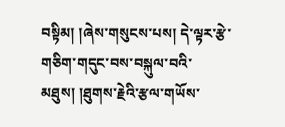བསྟིམ། །ཞེས་གསུངས་པས། དེ་ལྟར་རྩེ་གཅིག་གདུང་བས་བསྐུལ་བའི་མཐུས། །ཐུགས་རྗེའི་རྩལ་གཡོས་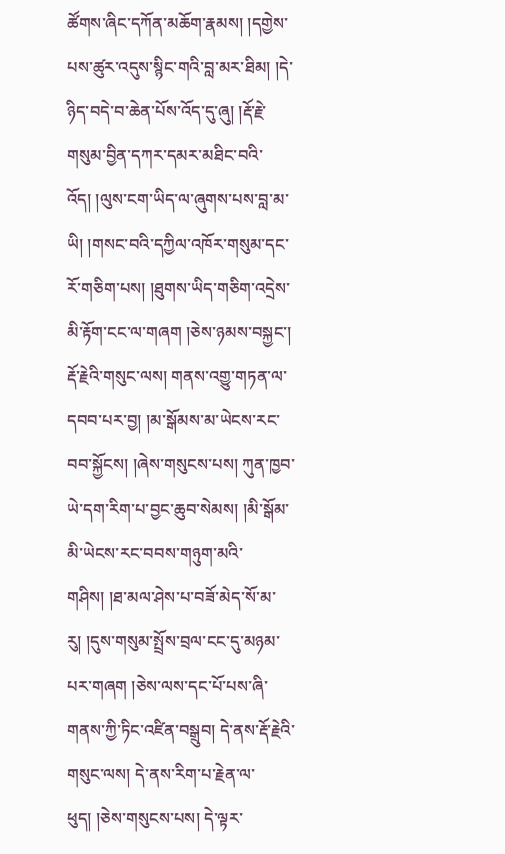ཚོགས་ཞིང་དཀོན་མཆོག་རྣམས། །དགྱེས་པས་ཚུར་འདུས་སྙིང་གའི་བླ་མར་ཐིམ། །དེ་ཉིད་བདེ་བ་ཆེན་པོས་འོད་དུ་ཞུ། །རྡོ་རྗེ་གསུམ་བྱིན་དཀར་དམར་མཐིང་བའི་འོད། །ལུས་ངག་ཡིད་ལ་ཞུགས་པས་བླ་མ་ཡི། །གསང་བའི་དཀྱིལ་འཁོར་གསུམ་དང་རོ་གཅིག་པས། །ཐུགས་ཡིད་གཅིག་འདྲེས་མི་རྟོག་ངང་ལ་གཞག །ཅེས་ཉམས་བསྐྱང་། རྡོ་རྗེའི་གསུང་ལས། གནས་འགྱུ་གཏན་ལ་དབབ་པར་བྱ། །མ་སྒོམས་མ་ཡེངས་རང་བབ་སྐྱོངས། །ཞེས་གསུངས་པས། ཀུན་ཁྱབ་ཡེ་དག་རིག་པ་བྱང་ཆུབ་སེམས། །མི་སྒོམ་མི་ཡེངས་རང་བབས་གཉུག་མའི་གཤིས། །ཐ་མལ་ཤེས་པ་བཟོ་མེད་སོ་མ་རུ། །དུས་གསུམ་སྤྲོས་བྲལ་ངང་དུ་མཉམ་པར་གཞག །ཅེས་ལས་དང་པོ་པས་ཞི་གནས་ཀྱི་ཏིང་འཛིན་བསྒྲུབ། དེ་ནས་རྡོ་རྗེའི་གསུང་ལས། དེ་ནས་རིག་པ་རྗེན་ལ་ཕུད། །ཅེས་གསུངས་པས། དེ་ལྟར་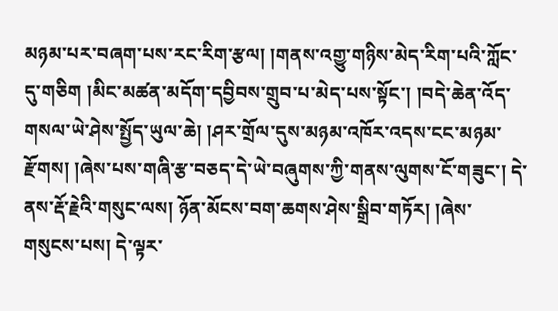མཉམ་པར་བཞག་པས་རང་རིག་རྩལ། །གནས་འགྱུ་གཉིས་མེད་རིག་པའི་ཀློང་དུ་གཅིག །མིང་མཚན་མདོག་དབྱིབས་གྲུབ་པ་མེད་པས་སྟོང་། །བདེ་ཆེན་འོད་གསལ་ཡེ་ཤེས་སྤྱོད་ཡུལ་ཆེ། །ཤར་གྲོལ་དུས་མཉམ་འཁོར་འདས་ངང་མཉམ་རྫོགས། །ཞེས་པས་གཞི་རྩ་བཅད་དེ་ཡེ་བཞུགས་ཀྱི་གནས་ལུགས་ངོ་གཟུང་། དེ་ནས་རྡོ་རྗེའི་གསུང་ལས། ཉོན་མོངས་བག་ཆགས་ཤེས་སྒྲིབ་གཏོར། །ཞེས་གསུངས་པས། དེ་ལྟར་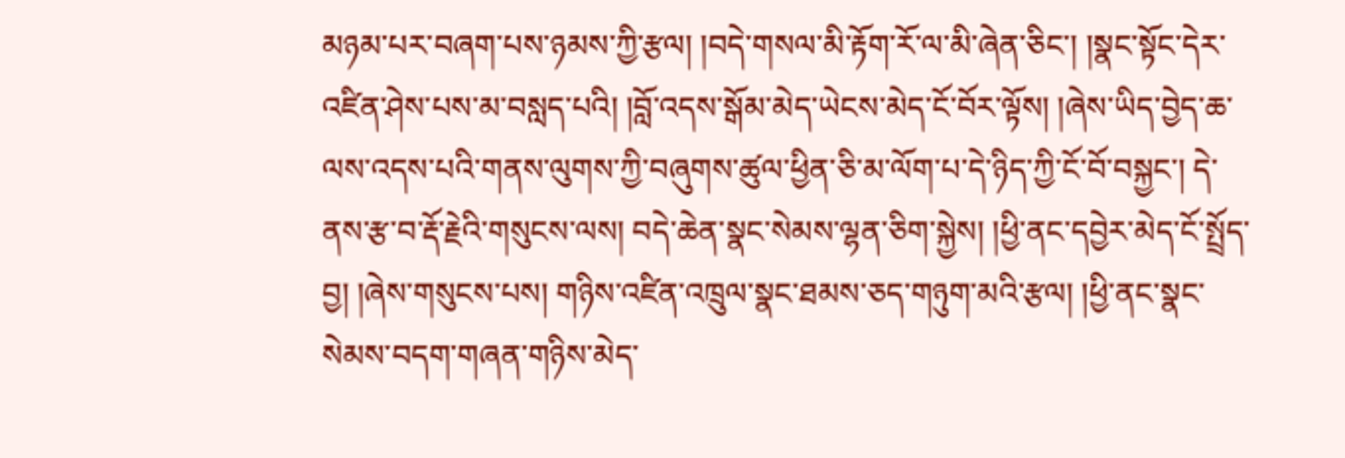མཉམ་པར་བཞག་པས་ཉམས་ཀྱི་རྩལ། །བདེ་གསལ་མི་རྟོག་རོ་ལ་མི་ཞེན་ཅིང་། །སྣང་སྟོང་དེར་འཛིན་ཤེས་པས་མ་བསླད་པའི། །བློ་འདས་སྒོམ་མེད་ཡེངས་མེད་ངོ་བོར་ལྟོས། །ཞེས་ཡིད་བྱེད་ཆ་ལས་འདས་པའི་གནས་ལུགས་ཀྱི་བཞུགས་ཚུལ་ཕྱིན་ཅི་མ་ལོག་པ་དེ་ཉིད་ཀྱི་ངོ་བོ་བསྐྱང་། དེ་ནས་རྩ་བ་རྡོ་རྗེའི་གསུངས་ལས། བདེ་ཆེན་སྣང་སེམས་ལྷན་ཅིག་སྐྱེས། །ཕྱི་ནང་དབྱེར་མེད་ངོ་སྤྲོད་བྱ། །ཞེས་གསུངས་པས། གཉིས་འཛིན་འཁྲུལ་སྣང་ཐམས་ཅད་གཉུག་མའི་རྩལ། །ཕྱི་ནང་སྣང་སེམས་བདག་གཞན་གཉིས་མེད་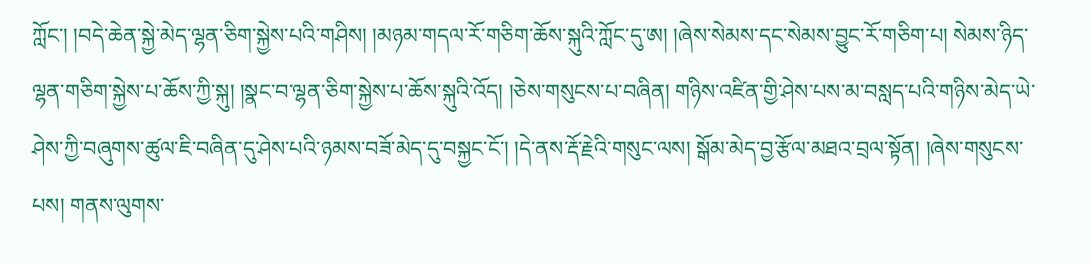ཀློང་། །བདེ་ཆེན་སྐྱེ་མེད་ལྷན་ཅིག་སྐྱེས་པའི་གཤིས། །མཉམ་གདལ་རོ་གཅིག་ཆོས་སྐུའི་ཀློང་དུ་ཨ། །ཞེས་སེམས་དང་སེམས་བྱུང་རོ་གཅིག་པ། སེམས་ཉིད་ལྷན་གཅིག་སྐྱེས་པ་ཆོས་ཀྱི་སྐུ། །སྣང་བ་ལྷན་ཅིག་སྐྱེས་པ་ཆོས་སྐུའི་འོད། །ཅེས་གསུངས་པ་བཞིན། གཉིས་འཛིན་གྱི་ཤེས་པས་མ་བསླད་པའི་གཉིས་མེད་ཡེ་ཤེས་ཀྱི་བཞུགས་ཚུལ་ཇི་བཞིན་དུ་ཤེས་པའི་ཉམས་བཟོ་མེད་དུ་བསྐྱང་ངོ་། །དེ་ནས་རྡོ་རྗེའི་གསུང་ལས། སྒོམ་མེད་བྱ་རྩོལ་མཐའ་བྲལ་སྟོན། །ཞེས་གསུངས་པས། གནས་ལུགས་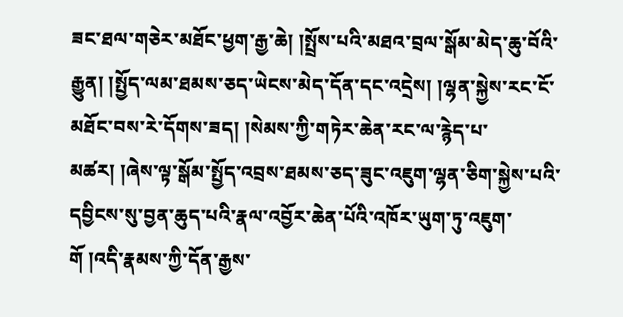ཟང་ཐལ་གཅེར་མཐོང་ཕྱག་རྒྱ་ཆེ། །སྤྲོས་པའི་མཐའ་བྲལ་སྒོམ་མེད་ཆུ་བོའི་རྒྱུན། །སྤྱོད་ལམ་ཐམས་ཅད་ཡེངས་མེད་དོན་དང་འདྲེས། །ལྷན་སྐྱེས་རང་ངོ་མཐོང་བས་རེ་དོགས་ཟད། །སེམས་ཀྱི་གཏེར་ཆེན་རང་ལ་རྙེད་པ་མཚར། །ཞེས་ལྟ་སྒོམ་སྤྱོད་འབྲས་ཐམས་ཅད་ཟུང་འཇུག་ལྷན་ཅིག་སྐྱེས་པའི་དབྱིངས་སུ་བྱན་ཆུད་པའི་རྣལ་འབྱོར་ཆེན་པོའི་འཁོར་ཡུག་ཏུ་འཇུག་གོ །འདི་རྣམས་ཀྱི་དོན་རྒྱས་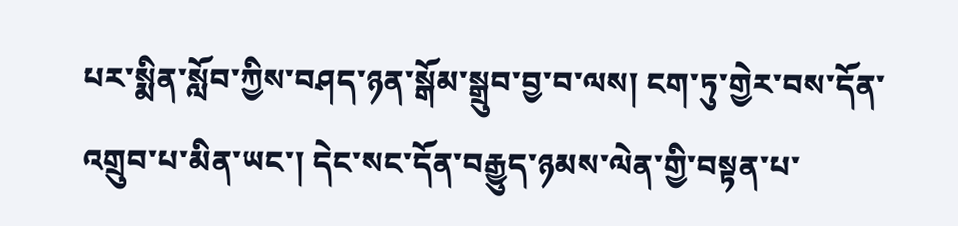པར་སྨིན་སློབ་ཀྱིས་བཤད་ཉན་སྒོམ་སྒྲུབ་བྱ་བ་ལས། ངག་ཏུ་གྱེར་བས་དོན་འགྲུབ་པ་མིན་ཡང་། དེང་སང་དོན་བརྒྱུད་ཉམས་ལེན་གྱི་བསྟན་པ་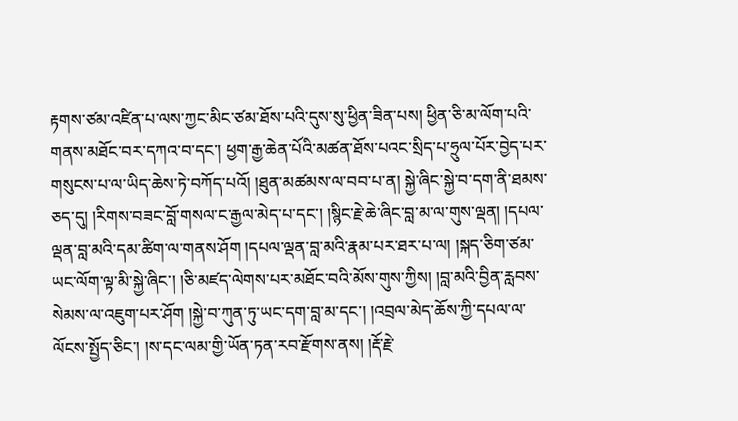རྟགས་ཙམ་འཛིན་པ་ལས་ཀྱང་མིང་ཙམ་ཐོས་པའི་དུས་སུ་ཕྱིན་ཟིན་པས། ཕྱིན་ཅི་མ་ལོག་པའི་གནས་མཐོང་བར་དཀའ་བ་དང་། ཕྱག་རྒྱ་ཆེན་པོའི་མཚན་ཐོས་པའང་སྲིད་པ་ཧྲུལ་པོར་བྱེད་པར་གསུངས་པ་ལ་ཡིད་ཆེས་ཏེ་བཀོད་པའོ། །ཐུན་མཚམས་ལ་བབ་པ་ན། སྐྱེ་ཞིང་སྐྱེ་བ་དག་ནི་ཐམས་ཅད་དུ། །རིགས་བཟང་བློ་གསལ་ང་རྒྱལ་མེད་པ་དང་། །སྙིང་རྗེ་ཆེ་ཞིང་བླ་མ་ལ་གུས་ལྡན། །དཔལ་ལྡན་བླ་མའི་དམ་ཚིག་ལ་གནས་ཤོག །དཔལ་ལྡན་བླ་མའི་རྣམ་པར་ཐར་པ་ལ། །སྐད་ཅིག་ཙམ་ཡང་ལོག་ལྟ་མི་སྐྱེ་ཞིང་། །ཅི་མཛད་ལེགས་པར་མཐོང་བའི་མོས་གུས་ཀྱིས། །བླ་མའི་བྱིན་རླབས་སེམས་ལ་འཇུག་པར་ཤོག །སྐྱེ་བ་ཀུན་ཏུ་ཡང་དག་བླ་མ་དང་། །འབྲལ་མེད་ཆོས་ཀྱི་དཔལ་ལ་ལོངས་སྤྱོད་ཅིང་། །ས་དང་ལམ་གྱི་ཡོན་ཏན་རབ་རྫོགས་ནས། །རྡོ་རྗེ་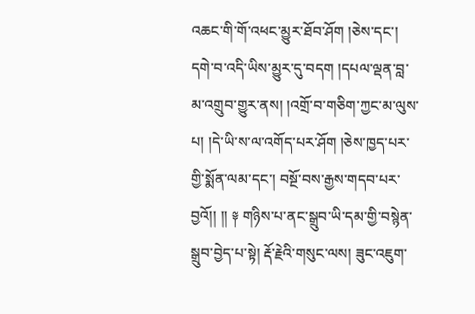འཆང་གི་གོ་འཕང་མྱུར་ཐོབ་ཤོག །ཅེས་དང་། དགེ་བ་འདི་ཡིས་མྱུར་དུ་བདག །དཔལ་ལྡན་བླ་མ་འགྲུབ་གྱུར་ནས། །འགྲོ་བ་གཅིག་ཀྱང་མ་ལུས་པ། །དེ་ཡི་ས་ལ་འགོད་པར་ཤོག །ཅེས་ཁྱད་པར་གྱི་སྨོན་ལམ་དང་། བསྔོ་བས་རྒྱས་གདབ་པར་བྱའོ།། །། ༈ གཉིས་པ་ནང་སྒྲུབ་ཡི་དམ་གྱི་བསྙེན་སྒྲུབ་བྱེད་པ་སྟེ། རྡོ་རྗེའི་གསུང་ལས། ཟུང་འཇུག་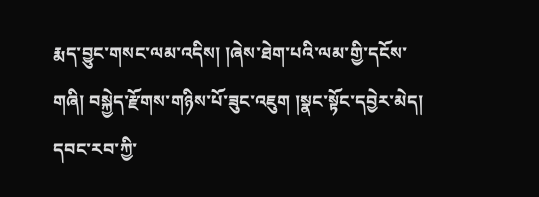རྨད་བྱུང་གསང་ལམ་འདིས། །ཞེས་ཐེག་པའི་ལམ་གྱི་དངོས་གཞི། བསྐྱེད་རྫོགས་གཉིས་པོ་ཟུང་འཇུག །སྣང་སྟོང་དབྱེར་མེད། དབང་རབ་ཀྱི་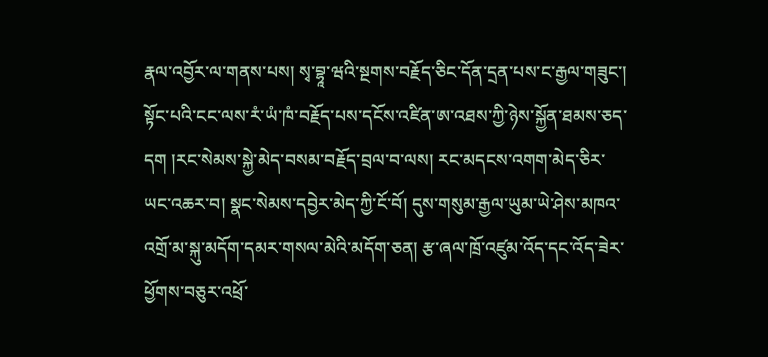རྣལ་འབྱོར་ལ་གནས་པས། སྭ་བྷཱ་ཝའི་སྔགས་བརྗོད་ཅིང་དོན་དྲན་པས་ང་རྒྱལ་གཟུང་། སྟོང་པའི་ངང་ལས་རཾ་ཡཾ་ཁཾ་བརྗོད་པས་དངོས་འཛིན་ཨ་འཐས་ཀྱི་ཉེས་སྐྱོན་ཐམས་ཅད་དག །རང་སེམས་སྐྱེ་མེད་བསམ་བརྗོད་བྲལ་བ་ལས། རང་མདངས་འགག་མེད་ཅིར་ཡང་འཆར་བ། སྣང་སེམས་དབྱེར་མེད་ཀྱི་ངོ་བོ། དུས་གསུམ་རྒྱལ་ཡུམ་ཡེ་ཤེས་མཁའ་འགྲོ་མ་སྐུ་མདོག་དམར་གསལ་མེའི་མདོག་ཅན། རྩ་ཞལ་ཁྲོ་འཛུམ་འོད་དང་འོད་ཟེར་ཕྱོགས་བཅུར་འཕྲོ་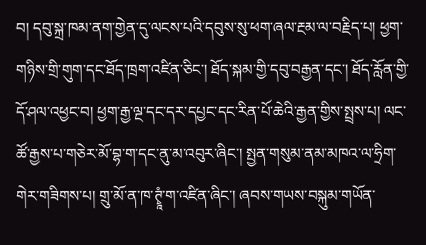བ། དབུ་སྐྲ་ཁམ་ནག་གྱེན་དུ་ལངས་པའི་དབུས་སུ་ཕག་ཞལ་རྔམ་ལ་བརྗིད་པ། ཕྱག་གཉིས་གྲི་གུག་དང་ཐོད་ཁྲག་འཛིན་ཅིང་། ཐོད་སྐམ་གྱི་དབུ་བརྒྱན་དང་། ཐོད་རློན་གྱི་དོ་ཤལ་འཕྱང་བ། ཕྱག་རྒྱ་ལྔ་དང་དར་དཔྱང་དང་རིན་པོ་ཆེའི་རྒྱན་གྱིས་སྤྲས་པ། ལང་ཚོ་རྒྱས་པ་གཅེར་མོ་བྷ་ག་དང་ནུ་མ་འབུར་ཞིང་། སྤྱན་གསུམ་ནམ་མཁའ་ལ་ཧྲིག་གེར་གཟིགས་པ། གྲུ་མོ་ན་ཁ་ཊྭཱཾ་ག་འཛིན་ཞིང་། ཞབས་གཡས་བསྐུམ་གཡོན་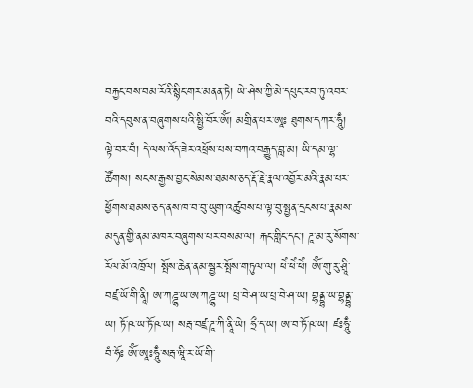བརྐྱང་བས་བམ་རོའི་སྙིང་གར་མནན་ཏེ། ཡེ་ཤེས་ཀྱི་མེ་དཔུང་རབ་ཏུ་འབར་བའི་དབུས་ན་བཞུགས་པའི་སྤྱི་བོར་ཨོཾ། མགྲིན་པར་ཨཱཿ ཐུགས་དཀར་ཧཱུྃ། ལྟེ་བར་བཾ། དེ་ལས་འོད་ཟེར་འཕྲོས་པས་བཀའ་བརྒྱུད་བླ་མ། ཡི་དམ་ལྷ་ཚོགས། སངས་རྒྱས་བྱང་སེམས་ཐམས་ཅད་རྡོ་རྗེ་རྣལ་འབྱོར་མའི་རྣམ་པར་ཕྱོགས་ཐམས་ཅད་ནས་ཁ་བ་བུ་ཡུག་འཚུབས་པ་ལྟ་བུ་སྤྱན་དྲངས་པ་རྣམས་མདུན་གྱི་ནམ་མཁར་བཞུགས་པར་བསམ་ལ། རྐང་གླིང་དང་། ཌཱ་མ་རུ་སོགས་རོལ་མོ་འཁྲོལ། སྤོས་ཆེན་ནམ་སྦྱར་སྤོས་གཏུལ་ལ། ཕེཾ་ཕེཾ་ཕེཾ། ཨོཾ་གུ་རུ་ཤྲཱི་བཛྲ་ཡོ་གི་ནཱི། ཨ་ཀཌྜྷ་ཡ་ཨ་ཀཌྜྷ་ཡ། པྲ་བེ་ཤ་ཡ་པྲ་བེ་ཤ་ཡ། བྷནྡྷ་ཡ་བྷནྡྷ་ཡ། ཏོ་ཥ་ཡ་ཏོ་ཥ་ཡ། སརྦ་བཛྲ་ཌཱ་ཀི་ནཱི་ཡེ། ཧྲྀ་ད་ཡ། ཨ་བ་ཏོ་ཥ་ཡ། ཛཿཧཱུྃ་བཾ་ཧོཿ ཨོཾ་ཨཱཿཧཱུྃ་སརྦ་ཝཱི་ར་ཡོ་གི་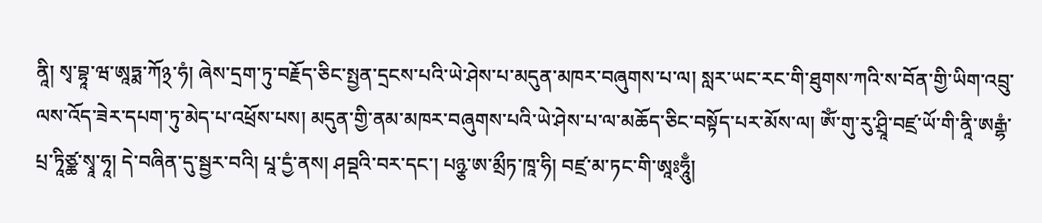ནཱི། སྭ་བྷཱ་ཝ་ཨཱཏྨ་ཀོ྅་ཧཾ། ཞེས་དྲག་ཏུ་བརྗོད་ཅིང་སྤྱན་དྲངས་པའི་ཡེ་ཤེས་པ་མདུན་མཁར་བཞུགས་པ་ལ། སླར་ཡང་རང་གི་ཐུགས་ཀའི་ས་བོན་གྱི་ཡིག་འབྲུ་ལས་འོད་ཟེར་དཔག་ཏུ་མེད་པ་འཕྲོས་པས། མདུན་གྱི་ནམ་མཁར་བཞུགས་པའི་ཡེ་ཤེས་པ་ལ་མཆོད་ཅིང་བསྟོད་པར་མོས་ལ། ཨོཾ་གུ་རུ་ཤྲཱི་བཛྲ་ཡོ་གི་ནཱི་ཨརྒྷཾ་པྲ་ཏཱིཙྪ་སྭཱ་ཧཱ། དེ་བཞིན་དུ་སྦྱར་བའི། པཱ་དྱཾ་ནས། ཤབྡའི་བར་དང་། པཉྩ་ཨ་མྲྀཏ་ཁཱ་ཧི། བཛྲ་མ་ཏང་གི་ཨཱཿཧཱུྃ།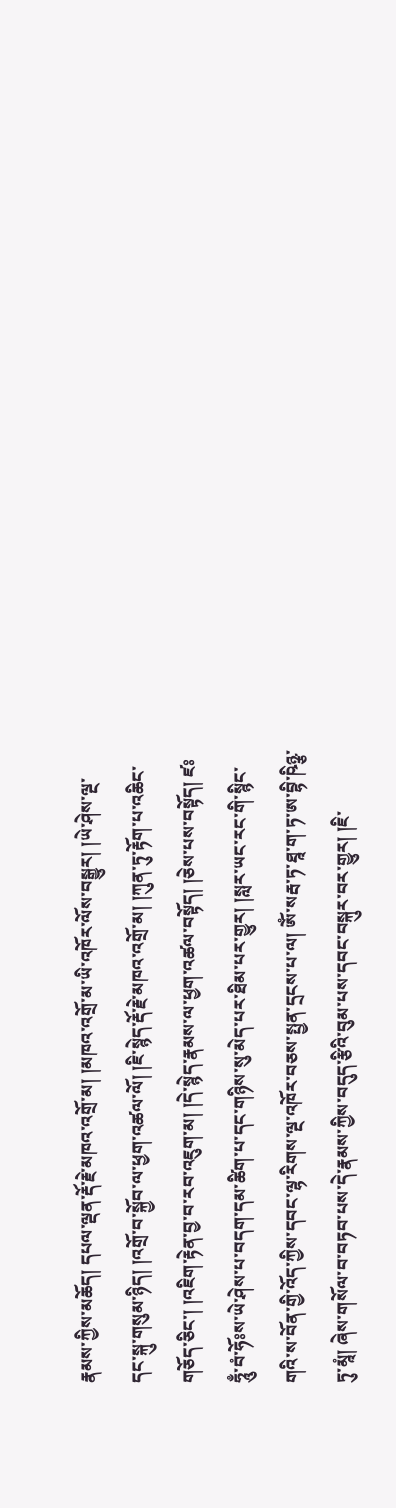རྣམས་ཀྱིས་མཆོད། དཔལ་ལྡན་རྡོ་རྗེ་མཁའ་འགྲོ་མ། །མཁའ་འགྲོ་མ་ཡི་འཁོར་ལོས་བསྒྱུར། །ཡེ་ཤེས་ལྔ་དང་སྐུ་གསུམ་ཉིད། །འགྲོ་བ་སྐྱོབ་ལ་ཕྱག་འཚལ་ལོ། །ཇི་སྙེད་རྡོ་རྗེ་མཁའ་འགྲོ་མ། །ཀུན་ཏུ་རྟོག་པ་འཆིང་གཅོད་ཅིང་། །འཇིག་རྟེན་བྱ་བ་རབ་འཇུག་མ། །དེ་སྙེད་རྣམས་ལ་ཕྱག་འཚལ་བསྟོད། །ཅེས་པས་བསྟོད། ཛཿཧཱུྃ་བཾ་ཧོཿས་ཡེ་ཤེས་པ་བདག་དམ་ཚིག་པ་དང་གཉིས་སུ་མེད་པར་ཐིམ་པར་གྱུར། །སླར་ཡང་རང་གི་སྙིང་གའི་ས་བོན་གྱི་འོད་ཀྱིས་དབང་ལྷ་རིགས་ལྔ་འཁོར་བཅས་སྤྱན་དྲངས་པ་ལ། ཨོཾ་སརྦ་ཏ་ཐཱ་ག་ཏ་ཨ་བྷི་ཥིཉྩ་ཏུ་མཱཾ། ཞེས་གསོལ་བ་བཏབ་པས་དེ་རྣམས་ཀྱིས་བདུད་རྩིའི་བུམ་པས་དབང་བསྐུར་བར་གྱུར། །ཇི་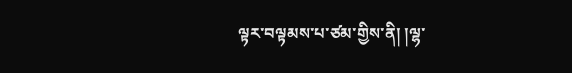ལྟར་བལྟམས་པ་ཙམ་གྱིས་ནི། །ལྷ་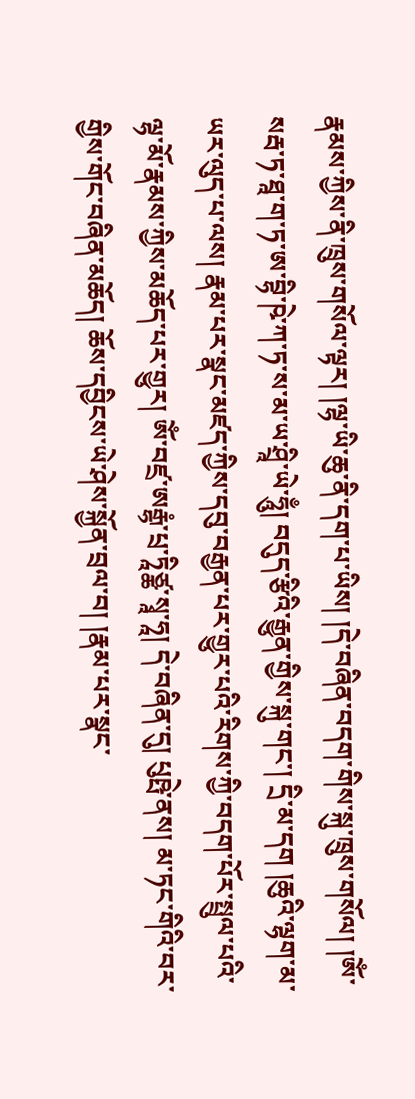རྣམས་ཀྱིས་ནི་ཁྲུས་གསོལ་ལྟར། །ལྷ་ཡི་ཆུ་ནི་དག་པ་ཡིས། །དེ་བཞིན་བདག་གིས་སྐུ་ཁྲུས་གསོལ། །ཨོཾ་སརྦ་ཏ་ཐཱ་ག་ཏ་ཨ་བྷི་ཥེ་ཀ་ཏ་ས་མ་ཡ་ཤྲཱི་ཡེ་ཧཱུྃ། བདུད་རྩིའི་རྒྱུན་གྱིས་སྐུ་གང་། དྲི་མ་དག །ཆུའི་ལྷག་མ་ཡར་ལུད་པ་ལས། རྣམ་པར་སྣང་མཛད་ཀྱིས་དབུ་བརྒྱན་པར་གྱུར་པའི་རིགས་ཀྱི་བདག་པོར་སྤྲུལ་པའི་ལྷ་མོ་རྣམས་ཀྱིས་མཆོད་པར་གྱུར། ཨོཾ་བཛྲ་ཨརྒྷཾ་པྲ་ཏཱིཙྪ་སྭཱ་ཧཱ། དེ་བཞིན་དུ། པུཥྤེ་ནས། མ་ཏང་གིའི་བར་གྱིས་གོང་བཞིན་མཆོད། ཆོས་དབྱིངས་ཡེ་ཤེས་སྐྱོན་བྲལ་བ། །རྣམ་པར་སྣང་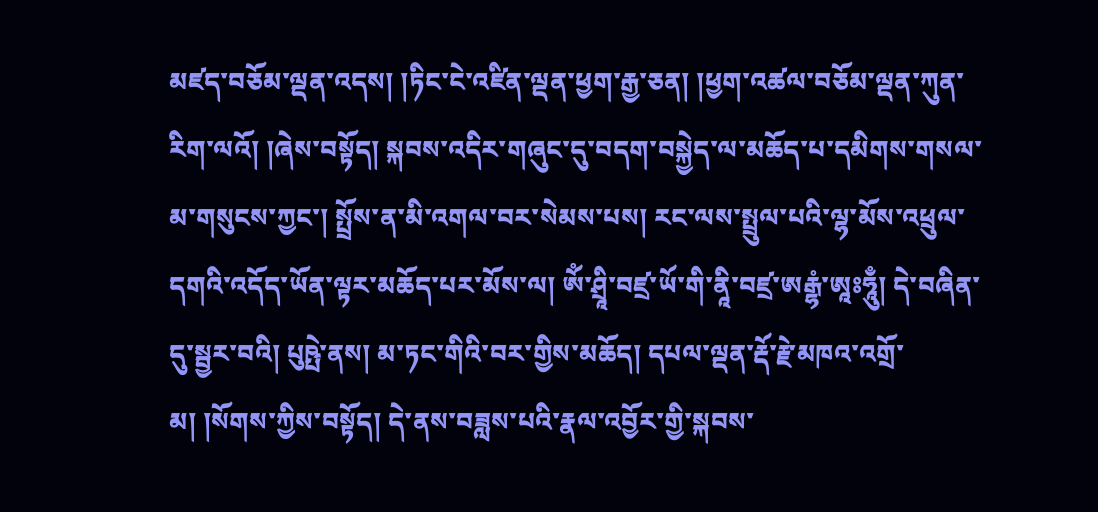མཛད་བཅོམ་ལྡན་འདས། །ཏིང་ངེ་འཛིན་ལྡན་ཕྱག་རྒྱ་ཅན། །ཕྱག་འཚལ་བཅོམ་ལྡན་ཀུན་རིག་ལའོ། །ཞེས་བསྟོད། སྐབས་འདིར་གཞུང་དུ་བདག་བསྐྱེད་ལ་མཆོད་པ་དམིགས་གསལ་མ་གསུངས་ཀྱང་། སྤྲོས་ན་མི་འགལ་བར་སེམས་པས། རང་ལས་སྤྲུལ་པའི་ལྷ་མོས་འཕྲུལ་དགའི་འདོད་ཡོན་ལྟར་མཆོད་པར་མོས་ལ། ཨོཾ་ཤྲཱི་བཛྲ་ཡོ་གི་ནཱི་བཛྲ་ཨརྒྷཾ་ཨཱཿཧཱུྃ། དེ་བཞིན་དུ་སྦྱར་བའི། པུཥྤེ་ནས། མ་ཏང་གིའི་བར་གྱིས་མཆོད། དཔལ་ལྡན་རྡོ་རྗེ་མཁའ་འགྲོ་མ། །སོགས་ཀྱིས་བསྟོད། དེ་ནས་བཟླས་པའི་རྣལ་འབྱོར་གྱི་སྐབས་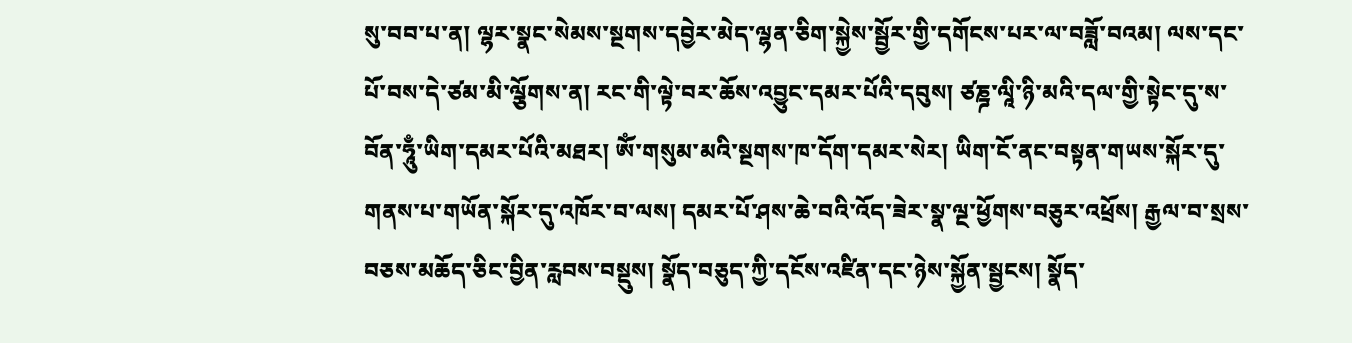སུ་བབ་པ་ན། ལྷར་སྣང་སེམས་སྔགས་དབྱེར་མེད་ལྷན་ཅིག་སྐྱེས་སྦྱོར་གྱི་དགོངས་པར་ལ་བཟློ་བའམ། ལས་དང་པོ་བས་དེ་ཙམ་མི་ལྕོགས་ན། རང་གི་ལྟེ་བར་ཆོས་འབྱུང་དམར་པོའི་དབུས། ཙཎྜ་ལཱི་ཉི་མའི་དལ་གྱི་སྟེང་དུ་ས་བོན་ཧཱུྃ་ཡིག་དམར་པོའི་མཐར། ཨོཾ་གསུམ་མའི་སྔགས་ཁ་དོག་དམར་སེར། ཡིག་ངོ་ནང་བསྟན་གཡས་སྐོར་དུ་གནས་པ་གཡོན་སྐོར་དུ་འཁོར་བ་ལས། དམར་པོ་ཤས་ཆེ་བའི་འོད་ཟེར་སྣ་ལྔ་ཕྱོགས་བཅུར་འཕྲོས། རྒྱལ་བ་སྲས་བཅས་མཆོད་ཅིང་བྱིན་རླབས་བསྡུས། སྣོད་བཅུད་ཀྱི་དངོས་འཛིན་དང་ཉེས་སྐྱོན་སྦྱངས། སྣོད་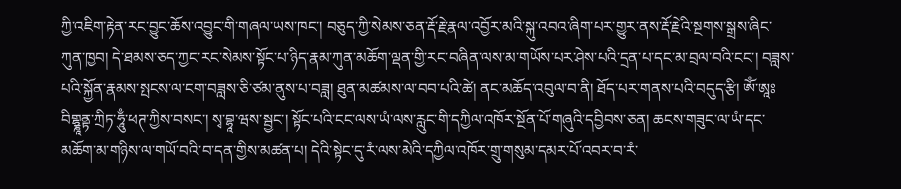ཀྱི་འཇིག་རྟེན་རང་བྱུང་ཆོས་འབྱུང་གི་གཞལ་ཡས་ཁང་། བཅུད་ཀྱི་སེམས་ཅན་རྡོ་རྗེ་རྣལ་འབྱོར་མའི་སྐུ་འབའ་ཞིག་པར་གྱུར་ནས་རྡོ་རྗེའི་སྔགས་སྒྲས་ཞིང་ཀུན་ཁྱབ། དེ་ཐམས་ཅད་ཀྱང་རང་སེམས་སྟོང་པ་ཉིད་རྣམ་ཀུན་མཆོག་ལྡན་གྱི་རང་བཞིན་ལས་མ་གཡོས་པར་ཤེས་པའི་དྲན་པ་དང་མ་བྲལ་བའི་ངང་། བཟླས་པའི་སྐྱོན་རྣམས་སྤངས་ལ་ངག་བཟླས་ཅི་ཙམ་ནུས་པ་བཟླ། ཐུན་མཚམས་ལ་བབ་པའི་ཚེ། ནང་མཆོད་འབུལ་བ་ནི། ཐོད་པར་གནས་པའི་བདུད་རྩི། ཨོཾ་ཨཱཿབིགྷྣཱནྟ་ཀྲིཏ་ཧཱུྃ་ཕཊ་ཀྱིས་བསང་། སྭ་བྷཱ་ཝས་སྦྱང་། སྟོང་པའི་ངང་ལས་ཡཾ་ལས་རླུང་གི་དཀྱིལ་འཁོར་སྔོན་པོ་གཞུའི་དབྱིབས་ཅན། ཆངས་གཟུང་ལ་ཡཾ་དང་མཆོག་མ་གཉིས་ལ་གཡོ་བའི་བ་དན་གྱིས་མཚན་པ། དེའི་སྟེང་དུ་རཾ་ལས་མེའི་དཀྱིལ་འཁོར་གྲུ་གསུམ་དམར་པོ་འབར་བ་རཾ་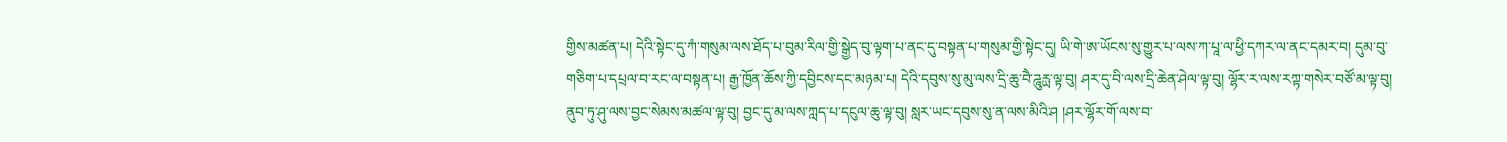གྱིས་མཚན་པ། དེའི་སྟེང་དུ་ཀཾ་གསུམ་ལས་ཐོད་པ་བུམ་རིལ་གྱི་སྒྱེད་བུ་ལྟག་པ་ནང་དུ་བསྟན་པ་གསུམ་གྱི་སྟེང་དུ། ཡི་གེ་ཨ་ཡོངས་སུ་གྱུར་པ་ལས་ཀ་པཱ་ལ་ཕྱི་དཀར་ལ་ནང་དམར་བ། དུམ་བུ་གཅིག་པ་དཔྲལ་བ་རང་ལ་བསྟན་པ། རྒྱ་ཁྱོན་ཆོས་ཀྱི་དབྱིངས་དང་མཉམ་པ། དེའི་དབུས་སུ་མུ་ལས་དྲི་ཆུ་བཻ་ཌཱུརྻ་ལྟ་བུ། ཤར་དུ་བི་ལས་དྲི་ཆེན་ཤེལ་ལྟ་བུ། ལྷོར་ར་ལས་རཀྟ་གསེར་བཙོ་མ་ལྟ་བུ། ནུབ་ཏུ་ཤུ་ལས་བྱང་སེམས་མཚལ་ལྟ་བུ། བྱང་དུ་མ་ལས་ཀླད་པ་དངུལ་ཆུ་ལྟ་བུ། སླར་ཡང་དབུས་སུ་ན་ལས་མིའི་ཤ །ཤར་ལྷོར་གོ་ལས་བ་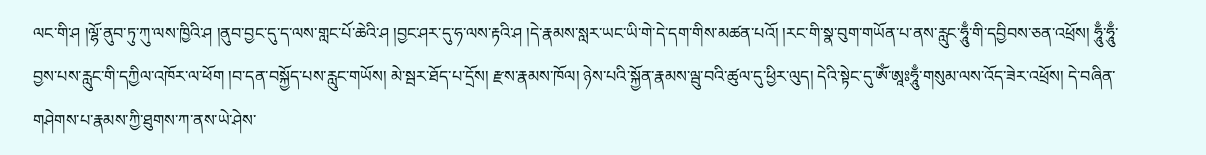ལང་གི་ཤ །ལྷོ་ནུབ་ཏུ་ཀུ་ལས་ཁྱིའི་ཤ །ནུབ་བྱང་དུ་ད་ལས་གླང་པོ་ཆེའི་ཤ །བྱང་ཤར་དུ་ཧ་ལས་རྟའི་ཤ །དེ་རྣམས་སླར་ཡང་ཡི་གེ་དེ་དག་གིས་མཚན་པའོ། །རང་གི་སྣ་བུག་གཡོན་པ་ནས་རླུང་ཧཱུྃ་གི་དབྱིབས་ཅན་འཕྲོས། ཧཱུྃ་ཧཱུྃ་བྱས་པས་རླུང་གི་དཀྱིལ་འཁོར་ལ་ཕོག །བ་དན་བསྐྱོད་པས་རླུང་གཡོས། མེ་སྦར་ཐོད་པ་དྲོས། རྫས་རྣམས་ཁོལ། ཉེས་པའི་སྐྱོན་རྣམས་ལྦུ་བའི་ཚུལ་དུ་ཕྱིར་ལུད། དེའི་སྟེང་དུ་ཨོཾ་ཨཱཿཧཱུྃ་གསུམ་ལས་འོད་ཟེར་འཕྲོས། དེ་བཞིན་གཤེགས་པ་རྣམས་ཀྱི་ཐུགས་ཀ་ནས་ཡེ་ཤེས་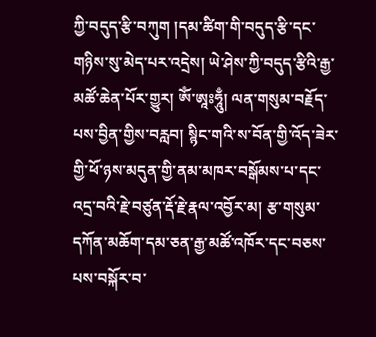ཀྱི་བདུད་རྩི་བཀུག །དམ་ཚིག་གི་བདུད་རྩི་དང་གཉིས་སུ་མེད་པར་འདྲེས། ཡེ་ཤེས་ཀྱི་བདུད་རྩིའི་རྒྱ་མཚོ་ཆེན་པོར་གྱུར། ཨོཾ་ཨཱཿཧཱུྃ། ལན་གསུམ་བརྗོད་པས་བྱིན་གྱིས་བརླབ། སྙིང་གའི་ས་བོན་གྱི་འོད་ཟེར་གྱི་ཕོ་ཉས་མདུན་གྱི་ནམ་མཁར་བསྒོམས་པ་དང་འདྲ་བའི་རྗེ་བཙུན་རྡོ་རྗེ་རྣལ་འབྱོར་མ། རྩ་གསུམ་དཀོན་མཆོག་དམ་ཅན་རྒྱ་མཚོ་འཁོར་དང་བཅས་པས་བསྐོར་བ་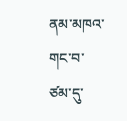ནམ་མཁའ་གང་བ་ཙམ་དུ་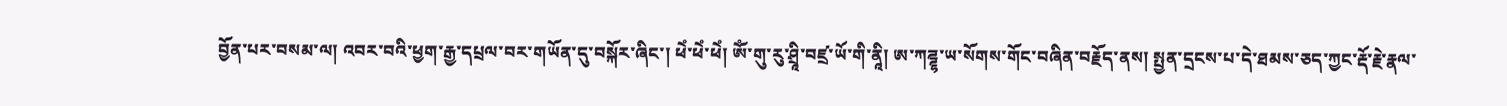བྱོན་པར་བསམ་ལ། འབར་བའི་ཕྱག་རྒྱ་དཔྲལ་བར་གཡོན་དུ་བསྐོར་ཞིང་། ཕེཾ་ཕེཾ་ཕེཾ། ཨོཾ་གུ་རུ་ཤྲཱི་བཛྲ་ཡོ་གི་ནཱི། ཨ་ཀཌྜྷ་ཡ་སོགས་གོང་བཞིན་བརྗོད་ནས། སྤྱན་དྲངས་པ་དེ་ཐམས་ཅད་ཀྱང་རྡོ་རྗེ་རྣལ་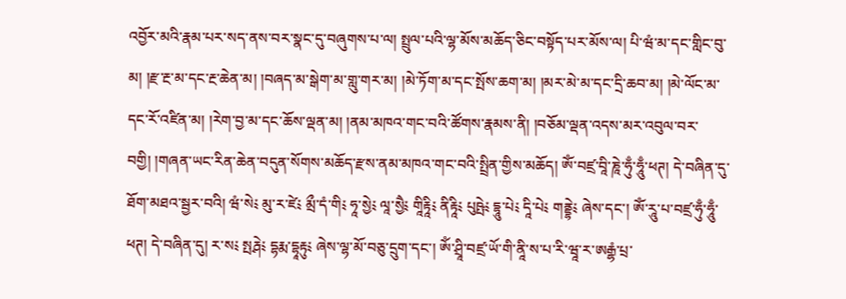འབྱོར་མའི་རྣམ་པར་སད་ནས་བར་སྣང་དུ་བཞུགས་པ་ལ། སྤྲུལ་པའི་ལྷ་མོས་མཆོད་ཅིང་བསྟོད་པར་མོས་ལ། པི་ཝཾ་མ་དང་གླིང་བུ་མ། །རྫ་རྔ་མ་དང་རྔ་ཆེན་མ། །བཞད་མ་སྒེག་མ་གླུ་གར་མ། །མེ་ཏོག་མ་དང་སྤོས་ཆག་མ། །མར་མེ་མ་དང་དྲི་ཆབ་མ། །མེ་ལོང་མ་དང་རོ་འཛིན་མ། །རེག་བྱ་མ་དང་ཆོས་ལྡན་མ། །ནམ་མཁའ་གང་བའི་ཚོགས་རྣམས་ནི། །བཅོམ་ལྡན་འདས་མར་འབུལ་བར་བགྱི། །གཞན་ཡང་རིན་ཆེན་བདུན་སོགས་མཆོད་རྫས་ནམ་མཁའ་གང་བའི་སྤྲིན་གྱིས་མཆོད། ཨོཾ་བཛྲ་བཱི་ཎཱེ་ཧུྃ་ཧཱུྃ་ཕཊ། དེ་བཞིན་དུ་ཐོག་མཐའ་སྦྱར་བའི། ཝཾ་སེ༴ མུ་ར་ཛེ༴ མྲྀ་དཾ་གི༴ ཧཱ་སྱེ༴ ལཱ་སྱཻ༴ གཱིརྟཱི༴ ནིརྟཱི༴ པུཥྤེ༴ དྷཱུ་པེ༴ དཱི་པེ༴ གནྡྷེ༴ ཞེས་དང་། ཨོཾ་རཱུ་པ་བཛྲ་ཧུྃ་ཧཱུྃ་ཕཊ། དེ་བཞིན་དུ། ར་ས༴ སྤརྴེ༴ དྷརྨ་དྷཱརྟུ༴ ཞེས་ལྷ་མོ་བཅུ་དྲུག་དང་། ཨོཾ་ཤྲཱི་བཛྲ་ཡོ་གི་ནཱི་ས་པ་རི་ཝཱ་ར་ཨརྒྷཾ་པྲ་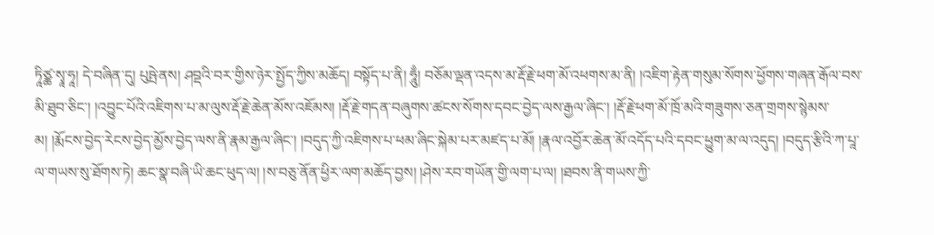ཏཱིཙྪ་སྭཱ་ཧཱ། དེ་བཞིན་དུ། པུཥྤེ་ནས། ཤབྡའི་བར་གྱིས་ཉེར་སྤྱོད་ཀྱིས་མཆོད། བསྟོད་པ་ནི། ཧཱུྃ། བཅོམ་ལྡན་འདས་མ་རྡོ་རྗེ་ཕག་མོ་འཕགས་མ་ནི། །འཇིག་རྟེན་གསུམ་སོགས་ཕྱོགས་གཞན་རྒོལ་བས་མི་ཐུབ་ཅིང་། །འབྱུང་པོའི་འཇིགས་པ་མ་ལུས་རྡོ་རྗེ་ཆེན་མོས་འཇོམས། །རྡོ་རྗེ་གདན་བཞུགས་ཚངས་སོགས་དབང་བྱེད་ལས་རྒྱལ་ཞིང་། །རྡོ་རྗེ་ཕག་མོ་ཁྲོ་མའི་གཟུགས་ཅན་གྲགས་སྙེམས་མ། །རྨོངས་བྱེད་རེངས་བྱེད་མྱོས་བྱེད་ལས་ནི་རྣམ་རྒྱལ་ཞིང་། །བདུད་ཀྱི་འཇིགས་པ་ཕམ་ཞིང་སྐེམ་པར་མཛད་པ་མོ། །རྣལ་འབྱོར་ཆེན་མོ་འདོད་པའི་དབང་ཕྱུག་མ་ལ་འདུད། །བདུད་རྩིའི་ཀ་པཱ་ལ་གཡས་སུ་ཐོགས་ཏེ། ཆང་སྣ་བཞི་ཡི་ཆང་ཕུད་ལ། །ས་བཅུ་ནོན་ཕྱིར་ལག་མཆོད་བྱས། །ཤེས་རབ་གཡོན་གྱི་ལག་པ་ལ། །ཐབས་ནི་གཡས་ཀྱི་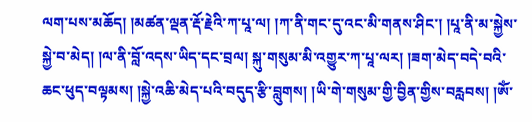ལག་པས་མཆོད། །མཚན་ལྡན་རྡོ་རྗེའི་ཀ་པཱ་ལ། །ཀ་ནི་གང་དུ་འང་མི་གནས་ཤིང་། །པཱ་ནི་མ་སྐྱེས་སྐྱེ་བ་མེད། །ལ་ནི་བློ་འདས་ཡིད་དང་བྲལ། སྐུ་གསུམ་མི་འགྱུར་ཀ་པཱ་ལར། །ཟག་མེད་བདེ་བའི་ཆང་ཕུད་བལྟམས། །སྐྱེ་འཆི་མེད་པའི་བདུད་རྩི་བླུགས། །ཡི་གེ་གསུམ་གྱི་བྱིན་གྱིས་བརླབས། །ཨོཾ་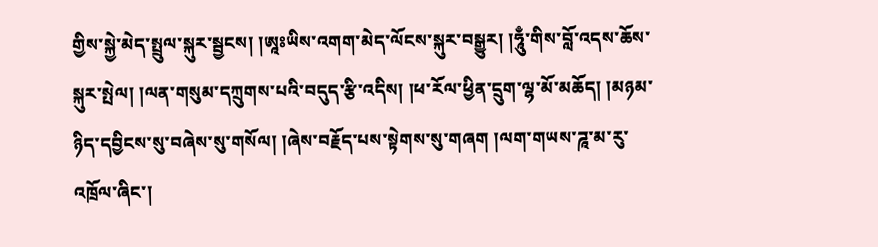གྱིས་སྐྱེ་མེད་སྤྲུལ་སྐུར་སྦྱངས། །ཨཱཿཡིས་འགག་མེད་ལོངས་སྐུར་བསྒྱུར། །ཧཱུྃ་གིས་བློ་འདས་ཆོས་སྐུར་སྤེལ། །ལན་གསུམ་དཀྲུགས་པའི་བདུད་རྩི་འདིས། །ཕ་རོལ་ཕྱིན་དྲུག་ལྷ་མོ་མཆོད། །མཉམ་ཉིད་དབྱིངས་སུ་བཞེས་སུ་གསོལ། །ཞེས་བརྗོད་པས་སྟེགས་སུ་གཞག །ལག་གཡས་ཌཱ་མ་རུ་འཁྲོལ་ཞིང་།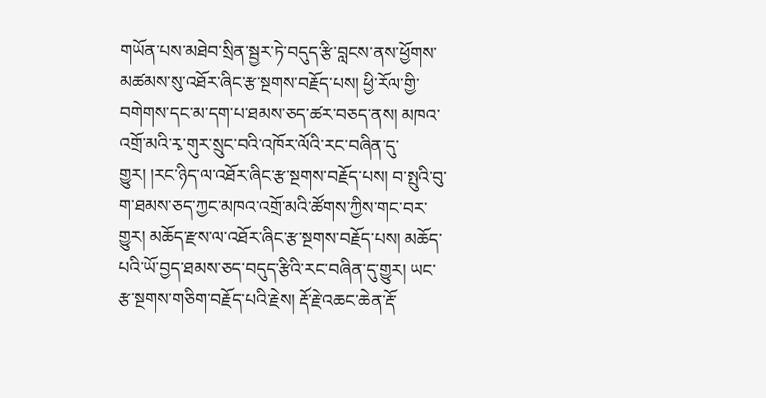གཡོན་པས་མཐེབ་སྲིན་སྦྱར་ཏེ་བདུད་རྩི་བླངས་ནས་ཕྱོགས་མཚམས་སུ་འཐོར་ཞིང་རྩ་སྔགས་བརྗོད་པས། ཕྱི་རོལ་གྱི་བགེགས་དང་མ་དག་པ་ཐམས་ཅད་ཚར་བཅད་ནས། མཁའ་འགྲོ་མའི་རྭ་གུར་སྲུང་བའི་འཁོར་ལོའི་རང་བཞིན་དུ་གྱུར། །རང་ཉིད་ལ་འཐོར་ཞིང་རྩ་སྔགས་བརྗོད་པས། བ་སྤུའི་བུ་ག་ཐམས་ཅད་ཀྱང་མཁའ་འགྲོ་མའི་ཚོགས་ཀྱིས་གང་བར་གྱུར། མཆོད་རྫས་ལ་འཐོར་ཞིང་རྩ་སྔགས་བརྗོད་པས། མཆོད་པའི་ཡོ་བྱད་ཐམས་ཅད་བདུད་རྩིའི་རང་བཞིན་དུ་གྱུར། ཡང་རྩ་སྔགས་གཅིག་བརྗོད་པའི་རྗེས། རྡོ་རྗེ་འཆང་ཆེན་རྡོ་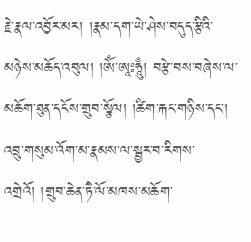རྗེ་རྣལ་འབྱོར་མར། །རྣམ་དག་ཡེ་ཤེས་བདུད་རྩིའི་མཉེས་མཆོད་འབུལ། །ཨོཾ་ཨཱཿཧཱུྃ། བརྩེ་བས་བཞེས་ལ་མཆོག་ཐུན་དངོས་གྲུབ་སྩོལ། །ཚིག་རྐང་གཉིས་དང་། འབྲུ་གསུམ་འོག་མ་རྣམས་ལ་སྦྱར་བ་རིགས་འགྲེའོ། །གྲུབ་ཆེན་ཏཻ་ལོ་མཁས་མཆོག་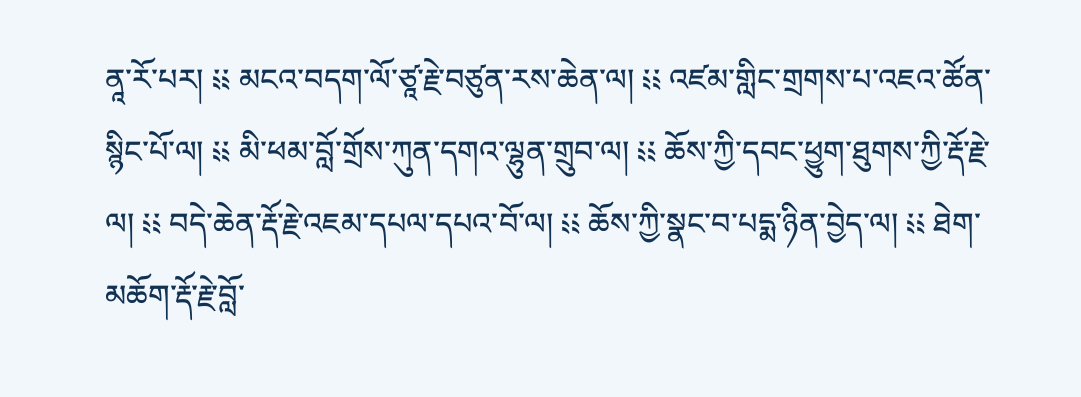ནཱ་རོ་པར། ༴༴ མངའ་བདག་ལོ་ཙཱ་རྗེ་བཙུན་རས་ཆེན་ལ། ༴༴ འཛམ་གླིང་གྲགས་པ་འཇའ་ཚོན་སྙིང་པོ་ལ། ༴༴ མི་ཕམ་བློ་གྲོས་ཀུན་དགའ་ལྷུན་གྲུབ་ལ། ༴༴ ཆོས་ཀྱི་དབང་ཕྱུག་ཐུགས་ཀྱི་རྡོ་རྗེ་ལ། ༴༴ བདེ་ཆེན་རྡོ་རྗེ་འཇམ་དཔལ་དཔའ་བོ་ལ། ༴༴ ཆོས་ཀྱི་སྣང་བ་པདྨ་ཉིན་བྱེད་ལ། ༴༴ ཐེག་མཆོག་རྡོ་རྗེ་བློ་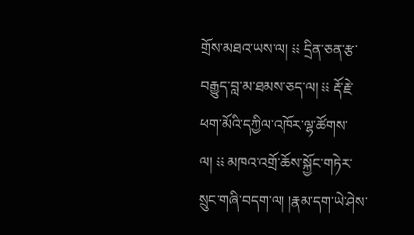གྲོས་མཐའ་ཡས་ལ། ༴༴ དྲིན་ཅན་རྩ་བརྒྱུད་བླ་མ་ཐམས་ཅད་ལ། ༴༴ རྡོ་རྗེ་ཕག་མོའི་དཀྱིལ་འཁོར་ལྷ་ཚོགས་ལ། ༴༴ མཁའ་འགྲོ་ཆོས་སྐྱོང་གཏེར་སྲུང་གཞི་བདག་ལ། །རྣམ་དག་ཡེ་ཤེས་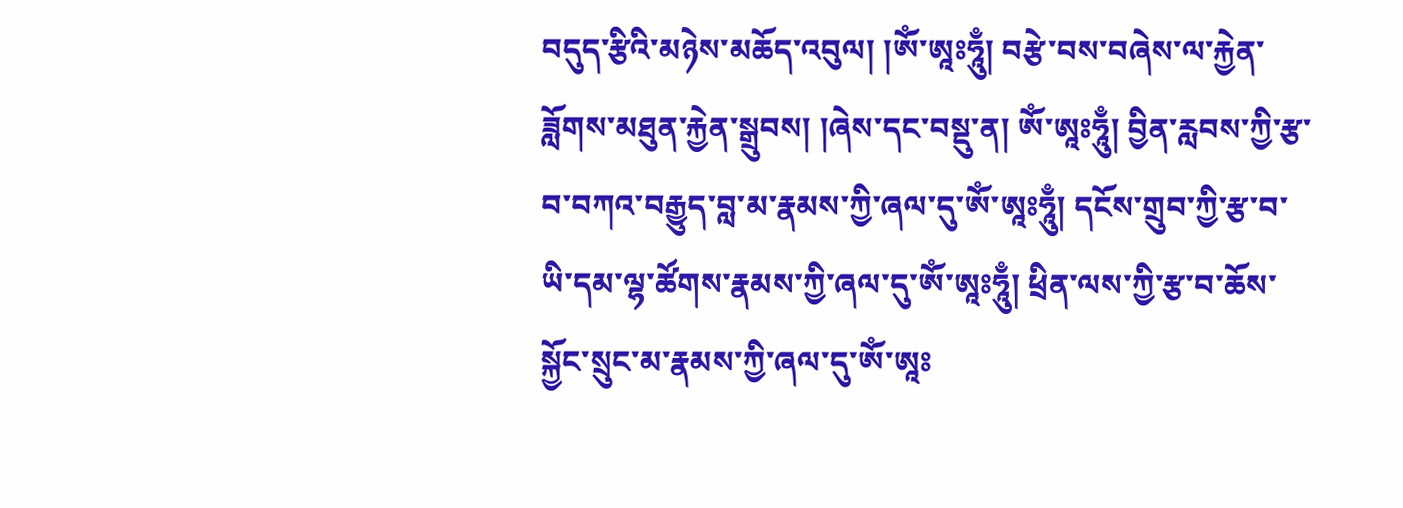བདུད་རྩིའི་མཉེས་མཆོད་འབུལ། །ཨོཾ་ཨཱཿཧཱུྃ། བརྩེ་བས་བཞེས་ལ་རྐྱེན་ཟློགས་མཐུན་རྐྱེན་སྒྲུབས། །ཞེས་དང་བསྡུ་ན། ཨོཾ་ཨཱཿཧཱུྃ། བྱིན་རླབས་ཀྱི་རྩ་བ་བཀའ་བརྒྱུད་བླ་མ་རྣམས་ཀྱི་ཞལ་དུ་ཨོཾ་ཨཱཿཧཱུྃ། དངོས་གྲུབ་ཀྱི་རྩ་བ་ཡི་དམ་ལྷ་ཚོགས་རྣམས་ཀྱི་ཞལ་དུ་ཨོཾ་ཨཱཿཧཱུྃ། ཕྲིན་ལས་ཀྱི་རྩ་བ་ཆོས་སྐྱོང་སྲུང་མ་རྣམས་ཀྱི་ཞལ་དུ་ཨོཾ་ཨཱཿ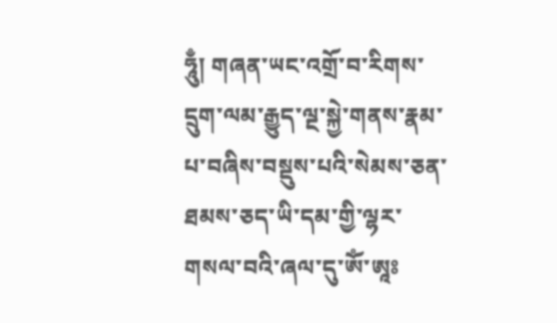ཧཱུྃ། གཞན་ཡང་འགྲོ་བ་རིགས་དྲུག་ལམ་རྒྱུད་ལྔ་སྐྱེ་གནས་རྣམ་པ་བཞིས་བསྡུས་པའི་སེམས་ཅན་ཐམས་ཅད་ཡི་དམ་གྱི་ལྷར་གསལ་བའི་ཞལ་དུ་ཨོཾ་ཨཱཿ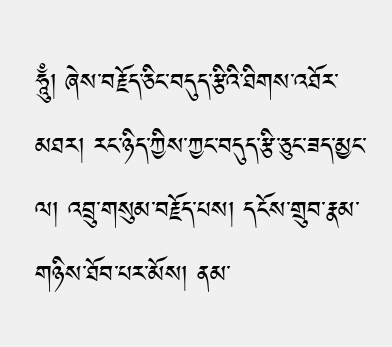ཧཱུྃ། ཞེས་བརྗོད་ཅིང་བདུད་རྩིའི་ཐིགས་འཐོར་མཐར། རང་ཉིད་ཀྱིས་ཀྱང་བདུད་རྩི་ཅུང་ཟད་མྱང་ལ། འབྲུ་གསུམ་བརྗོད་པས། དངོས་གྲུབ་རྣམ་གཉིས་ཐོབ་པར་མོས། ནམ་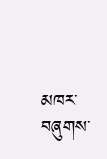མཁར་བཞུགས་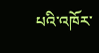པའི་འཁོར་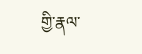གྱི་རྣལ་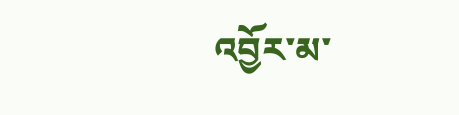འབྱོར་མ་